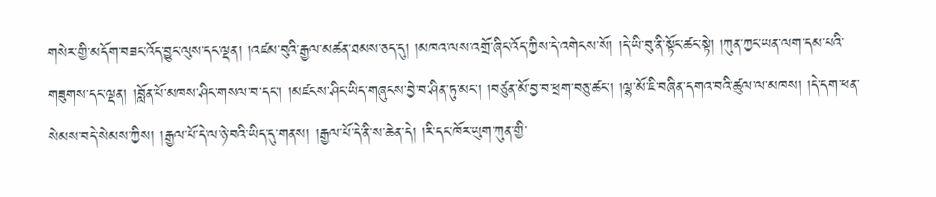གསེར་གྱི་མདོག་བཟང་འོད་བྱུང་ལུས་དང་ལྡན། །འཛམ་བུའི་རྒྱལ་མཚན་ཐམས་ཅད་དུ། །མཁའ་ལས་འགྲོ་ཞིང་འོད་ཀྱིས་དེ་འགེངས་སོ། །དེ་ཡི་བུ་ནི་སྟོང་ཚང་སྟེ། །ཀུན་ཀྱང་ཡན་ལག་དམ་པའི་གཟུགས་དང་ལྡན། །བློན་པོ་མཁས་ཤིང་གསལ་བ་དང་། །མཛངས་ཤིང་ཡིད་གཞུངས་བྱེ་བ་ཤིན་ཏུ་མང་། །བཙུན་མོ་བྱ་བ་ཕྲག་བཅུ་ཚང་། །ལྷ་མོ་ཇི་བཞིན་དགའ་བའི་ཚུལ་ལ་མཁས། །དེ་དག་ཕན་སེམས་བདེ་སེམས་ཀྱིས། །རྒྱལ་པོ་དེ་ལ་ཉེ་བའི་ཡིད་དུ་གནས། །རྒྱལ་པོ་དེ་ནི་ས་ཆེན་དེ། །རི་དང་ཁོར་ཡུག་ཀུན་གྱི་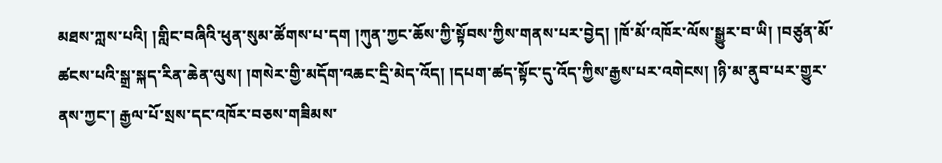མཐས་ཀླས་པའི། །གླིང་བཞིའི་ཕུན་སུམ་ཚོགས་པ་དག །ཀུན་ཀྱང་ཆོས་ཀྱི་སྟོབས་ཀྱིས་གནས་པར་བྱེད། །ཁོ་མོ་འཁོར་ལོས་སྒྱུར་བ་ཡི། །བཙུན་མོ་ཚངས་པའི་སྒྲ་སྐད་རིན་ཆེན་ལུས། །གསེར་གྱི་མདོག་འཆང་དྲི་མེད་འོད། །དཔག་ཚད་སྟོང་དུ་འོད་ཀྱིས་རྒྱས་པར་འགེངས། །ཉི་མ་ནུབ་པར་གྱུར་ནས་ཀྱང་། རྒྱལ་པོ་སྲས་དང་འཁོར་བཅས་གཟིམས་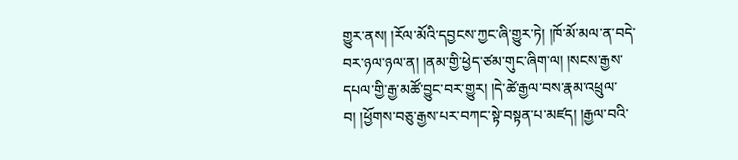གྱུར་ནས། །རོལ་མོའི་དབྱངས་ཀྱང་ཞི་གྱུར་ཏེ། །ཁོ་མོ་མལ་ན་བདེ་བར་ཉལ་ཉལ་ན། །ནམ་གྱི་ཕྱེད་ཙམ་གུང་ཞིག་ལ། །སངས་རྒྱས་དཔལ་གྱི་རྒྱ་མཚོ་བྱུང་བར་གྱུར། །དེ་ཚེ་རྒྱལ་བས་རྣམ་འཕྲུལ་བ། །ཕྱོགས་བཅུ་རྒྱས་པར་བཀང་སྟེ་བསྟན་པ་མཛད། །རྒྱལ་བའི་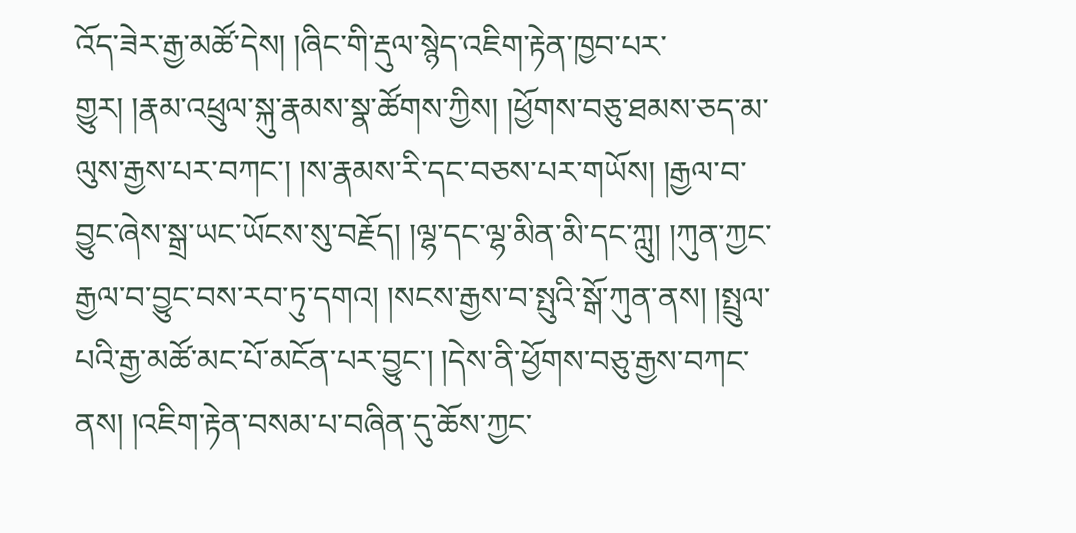འོད་ཟེར་རྒྱ་མཚོ་དེས། །ཞིང་གི་རྡུལ་སྙེད་འཇིག་རྟེན་ཁྱབ་པར་གྱུར། །རྣམ་འཕྲུལ་སྐུ་རྣམས་སྣ་ཚོགས་ཀྱིས། །ཕྱོགས་བཅུ་ཐམས་ཅད་མ་ལུས་རྒྱས་པར་བཀང་། །ས་རྣམས་རི་དང་བཅས་པར་གཡོས། །རྒྱལ་བ་བྱུང་ཞེས་སྒྲ་ཡང་ཡོངས་སུ་བརྗོད། །ལྷ་དང་ལྷ་མིན་མི་དང་ཀླུ། །ཀུན་ཀྱང་རྒྱལ་བ་བྱུང་བས་རབ་ཏུ་དགའ། །སངས་རྒྱས་བ་སྤུའི་སྒོ་ཀུན་ནས། །སྤྲུལ་པའི་རྒྱ་མཚོ་མང་པོ་མངོན་པར་བྱུང་། །དེས་ནི་ཕྱོགས་བཅུ་རྒྱས་བཀང་ནས། །འཇིག་རྟེན་བསམ་པ་བཞིན་དུ་ཆོས་ཀྱང་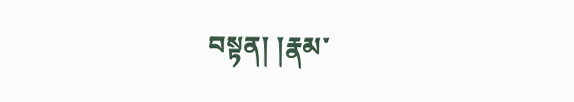བསྟན། །རྣམ་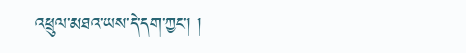འཕྲུལ་མཐའ་ཡས་དེ་དག་ཀྱང་། །